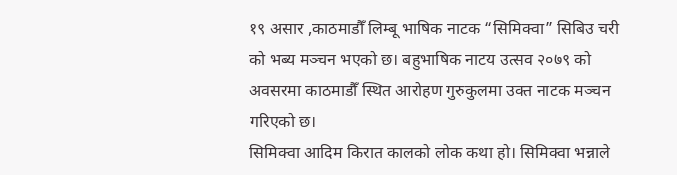१९ असार ,काठमाडौँ लिम्बू भाषिक नाटक “सिमिक्वा” सिबिउ चरी को भब्य मञ्चन भएको छ। बहुभाषिक नाटय उत्सव २०७९ को अवसरमा काठमाडौँ स्थित आरोहण गुरुकुलमा उक्त नाटक मञ्चन गरिएको छ।
सिमिक्वा आदिम किरात कालको लोक कथा हो। सिमिक्वा भन्नाले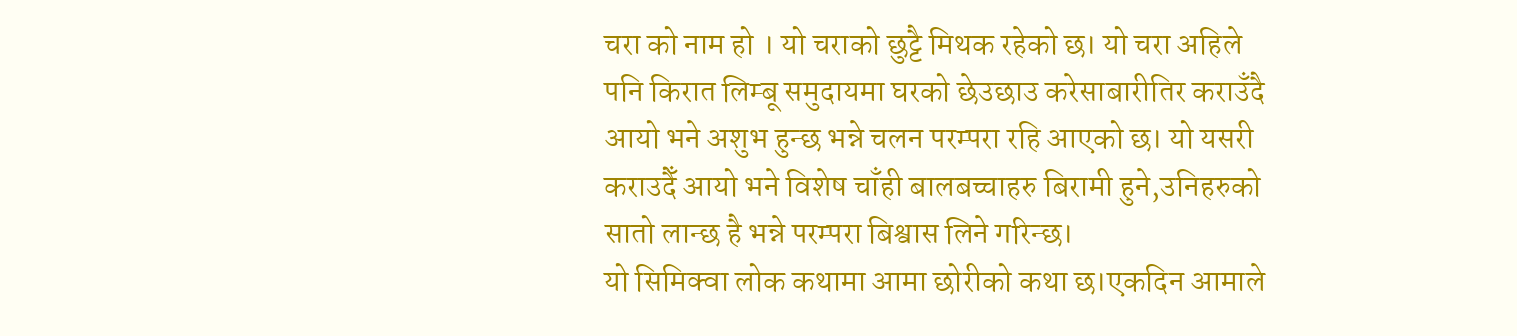चरा को नाम हो । यो चराको छुट्टै मिथक रहेको छ। यो चरा अहिले पनि किरात लिम्बू समुदायमा घरको छेउछाउ करेसाबारीतिर कराउँदै आयो भने अशुभ हुन्छ भन्ने चलन परम्परा रहि आएको छ। यो यसरी कराउदैँ आयो भने विशेष चाँही बालबच्चाहरु बिरामी हुने,उनिहरुको सातो लान्छ है भन्ने परम्परा बिश्वास लिने गरिन्छ।
यो सिमिक्वा लोक कथामा आमा छोरीको कथा छ।एकदिन आमाले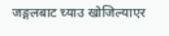जङ्गलबाट च्याउ खोजिल्याएर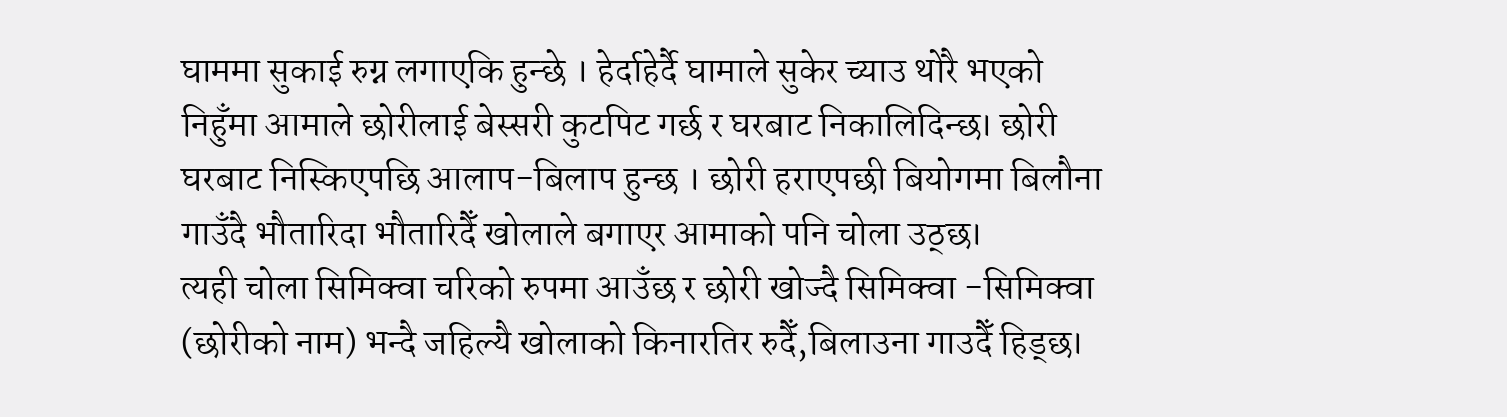घाममा सुकाई रुग्न लगाएकि हुन्छे । हेर्दाहेर्दै घामाले सुकेर च्याउ थोरै भएको निहुँमा आमाले छोरीलाई बेस्सरी कुटपिट गर्छ र घरबाट निकालिदिन्छ। छोरी घरबाट निस्किएपछि आलाप-बिलाप हुन्छ । छोरी हराएपछी बियोगमा बिलौना गाउँदै भौतारिदा भौतारिदैँ खोलाले बगाएर आमाको पनि चोला उठ्छ।
त्यही चोला सिमिक्वा चरिको रुपमा आउँछ र छोरी खोज्दै सिमिक्वा -सिमिक्वा (छोरीको नाम) भन्दै जहिल्यै खोलाको किनारतिर रुदैँ,बिलाउना गाउदैँ हिड्छ।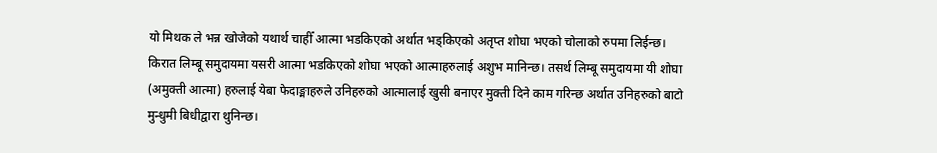यो मिथक ले भन्न खोजेको यथार्थ चाहीँ आत्मा भडकिएको अर्थात भड्किएको अतृप्त शोघा भएको चोलाको रुपमा लिईन्छ।
किरात लिम्बू समुदायमा यसरी आत्मा भडकिएको शोघा भएको आत्माहरुलाई अशुभ मानिन्छ। तसर्थ लिम्बू समुदायमा यी शोघा (अमुक्ती आत्मा) हरुलाई येबा फेदाङ्माहरुले उनिहरुको आत्मालाई खुसी बनाएर मुक्ती दिने काम गरिन्छ अर्थात उनिहरुको बाटो मुन्धुमी बिधीद्वारा थुनिन्छ।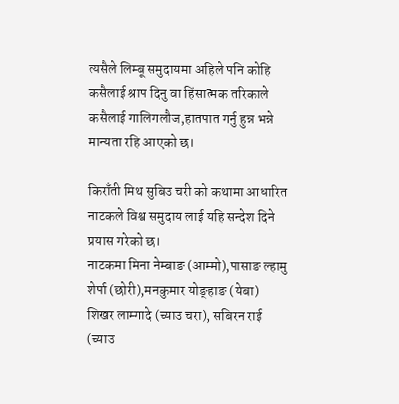त्यसैले लिम्बू समुदायमा अहिले पनि कोहि कसैलाई श्राप दिनु वा हिंसात्मक तरिकाले कसैलाई गालिगलौज,हातपात गर्नु हुन्न भन्ने मान्यता रहि आएको छ।

किराँती मिथ सुबिउ चरी को कथामा आधारित नाटकले विश्व समुदाय लाई यहि सन्देश दिने प्रयास गरेको छ।
नाटकमा मिना नेम्बाङ (आम्मो),पासाङ ल्हामु शेर्पा (छोरी),मनकुमार योङ्हाङ (येबा) शिखर लाम्गादे (च्याउ चरा), सबिरन राई (च्याउ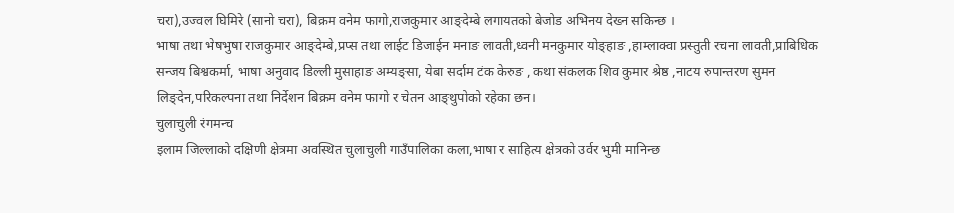चरा),उज्वल घिमिरे (सानो चरा), बिक्रम वनेम फागो,राजकुमार आङ्देम्बे लगायतको बेजोड अभिनय देख्न सकिन्छ ।
भाषा तथा भेषभुषा राजकुमार आङ्देम्बे,प्रप्स तथा लाईट डिजाईन मनाङ लावती,ध्वनी मनकुमार योङ्हाङ ,हाम्लाक्वा प्रस्तुती रचना लावती,प्राबिधिक सन्जय बिश्वकर्मा, भाषा अनुवाद डिल्ली मुसाहाङ अम्यङ्सा, येबा सर्दाम टंक केरुङ , कथा संकलक शिव कुमार श्रेष्ठ ,नाटय रुपान्तरण सुमन लिङ्देन,परिकल्पना तथा निर्देशन बिक्रम वनेम फागो र चेतन आङ्थुपोको रहेका छन।
चुलाचुली रंगमन्च
इलाम जिल्लाको दक्षिणी क्षेत्रमा अवस्थित चुलाचुली गाउँपालिका कला,भाषा र साहित्य क्षेत्रको उर्वर भुमी मानिन्छ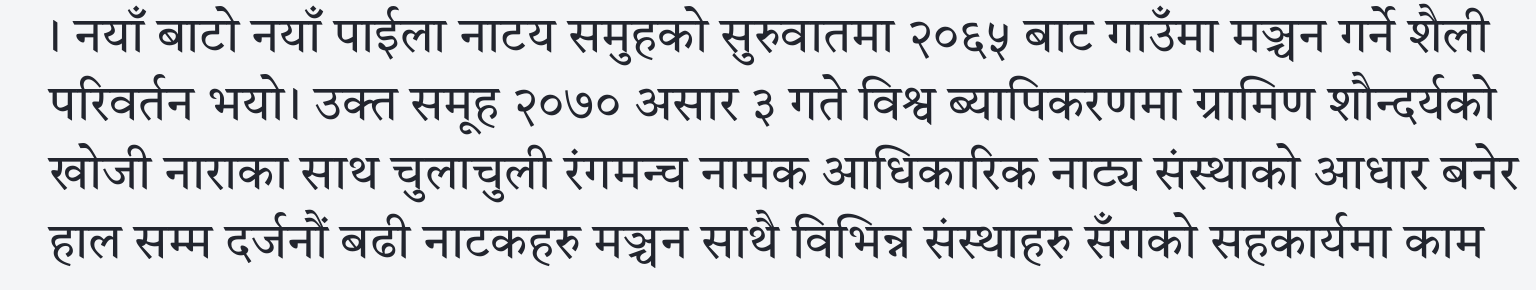। नयाँ बाटो नयाँ पाईला नाटय समुहको सुरुवातमा २०६५ बाट गाउँमा मञ्चन गर्ने शैली परिवर्तन भयो। उक्त समूह २०७० असार ३ गते विश्व ब्यापिकरणमा ग्रामिण शौन्दर्यको खोजी नाराका साथ चुलाचुली रंगमन्च नामक आधिकारिक नाट्य संस्थाको आधार बनेर हाल सम्म दर्जनौं बढी नाटकहरु मञ्चन साथै विभिन्न संस्थाहरु सँगको सहकार्यमा काम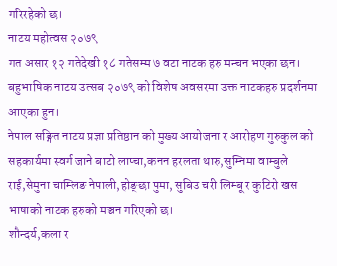गरिरहेको छ।
नाटय महोत्वस २०७९
गत असार १२ गतेदेखी १८ गतेसम्म ७ वटा नाटक हरु मन्चन भएका छन।
बहुभाषिक नाटय उत्सब २०७९ को विशेष अवसरमा उक्त नाटकहरु प्रदर्शनमा आएका हुन।
नेपाल सङ्गित नाटय प्रज्ञा प्रतिष्ठान को मुख्य आयोजना र आरोहण गुरुकुल को सहकार्यमा स्वर्ग जाने बाटो लाप्चा,कनन हरलता थारु,सुम्निमा वाम्बुले राई,सेमुना चाम्लिङ नेपाली,होङ्छा पुमा, सुबिउ चरी लिम्बू र कुटिरो खस भाषाको नाटक हरुको मञ्चन गरिएको छ।
शौन्दर्य,कला र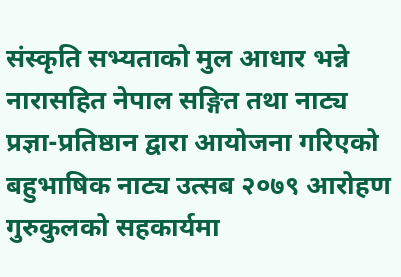संस्कृति सभ्यताको मुल आधार भन्ने नारासहित नेपाल सङ्गित तथा नाट्य प्रज्ञा-प्रतिष्ठान द्वारा आयोजना गरिएको बहुभाषिक नाट्य उत्सब २०७९ आरोहण गुरुकुलको सहकार्यमा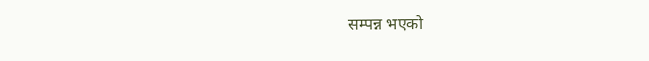सम्पन्न भएको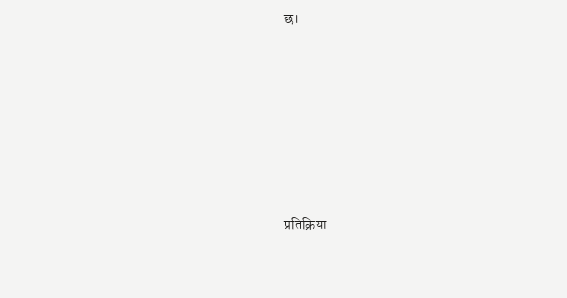छ।











प्रतिक्रिया